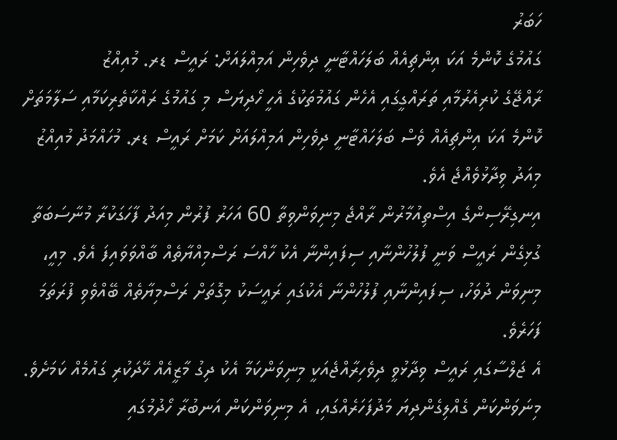ހަބަރު
ގައުމުގެ ކޮންމެ އަކަ އިންޗިއެއް ބަލަހައްޓާނީ ދިވެހިން އަމިއްލައަށް: ރައީސް ޑރ. މުއިއްޒު
ރާއްޖޭގެ ކުރިއެރުމާއި ތަރައްގީގައި އެހެން ގައުމުތަކުގެ އެހީ ހޯދިޔަސް މި ގައުމުގެ ރައްކާތެރިކަމާއި ސަލާމަތަށް ކޮންމެ އަކަ އިންޗިއެއް ވެސް ބަލަހައްޓާނީ ދިވެހިން އަމިއްލައަށް ކަމަށް ރައީސް ޑރ. މުހައްމަދު މުއިއްޒު މިއަދު ވިދާޅުވެއްޖެ އެވެ.
އިނގިރޭސިންގެ އިސްތިއުމާރުން ރާއްޖެ މިނިވަންވިތާ 60 އަހަރު ފުރުން މިއަދު ފާހަގަކުރާ މުނާސަބަތާ ގުޅިގެން ރައީސް ވަނީ ފުލުހުންނާއި ސިފައިންނާ އެކު ހާއްސަ ރަސްމިއްޔާތެއް ބާއްވަވައިފަ އެވެ. މިއީ، މިނިވަން ދުވަހު، ސިފައިންނާއި ފުލުހުންނާ އެކުގައި ރައީސަކު މިގޮތަށް ރަސްމިޔާތެއް ބޭއްވެވި ފުރަތަމަ ފަހަރެވެ.
އެ ޖަލްސާގައި ރައީސް ވިދާޅުވީ ދިވެހިރާއްޖެއަކީ މިނިވަންކަމާ އެކު ދިގު މާޒީއެއް ހޭދަކުރި ގައުމެއް ކަމަށެވެ. މިނަވަންކަން ގެއްލިގެންދިޔަ މަދުފަހަރެއްގައި، އެ މިނިވަންކަން އަނބުރާ ހޯދުމުގައި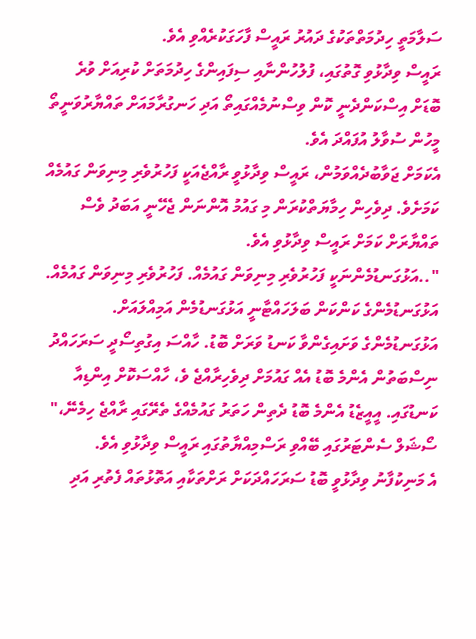ސަލާމަތީ ހިދުމަތްތަކުގެ ދައުރު ރައީސް ފާހަގަކުރެއްވި އެވެ.
ރައީސް ވިދާޅުވި ގޮތުގައި، ފުލުހުންނާއި ސިފައިންގެ ހިދުމަތަށް ކުރިއަށް ވުރެ ބޮޑަށް އިސްކަންދެނީ ކޮން ވިސްނުމެއްގައިތޯ އަދި ހަނގުރާމައަށް ތައްޔާރުވަނީތޯ މީހުން ސުވާލު އުފައްދަ އެވެ.
އެކަމަށް ޖަވާބުދެއްވަމުން، ރައީސް ވިދާޅުވީ ރާއްޖެއަކީ ފަހުރުވެރި މިނިވަން ގައުމެއް ކަމަށެވެ. ދިވެހިން ހިމާޔަތްކުރަން މި ގައުމު އޮންނަން ޖެހޭނީ އަބަދު ވެސް ތައްޔާރަށް ކަމަށް ރައީސް ވިދާޅުވި އެވެ.
"..އަޅުގަނޑުމެންނަކީ ފަހުރުވެރި މިނިވަން ގައުމެއް. ފަހުރުވެރި މިނިވަން ގައުމެއް. އަޅުގަނޑުމެންގެ ކަންކަން ބަލަހައްޓާނީ އަޅުގަނޑުމެން އަމިއްލައަށް. އަޅުގަނޑުމެންގެ ވަށައިގެންވާ ކަނޑު ވަރަށް ބޮޑު. ހާއްސަ އިގުތިސޯދީ ސަރަހައްދު ނިސްބަތުން އެންމެ ބޮޑު އެއް ގައުމަށް ދިވެހިރާއްޖެ ވެ، ހާއްސަކޮށް އިންޑިއާ ކަނޑުގައި. އީއީޒެޑު އެންމެ ބޮޑު ދެތިން ހަތަރު ގައުމެއްގެ ތެރޭގައި ރާއްޖެ ހިމެނޭ،" ސޯޝަލް ސެންޓަރުގައި ބޭއްވި ރަސްމިއްޔާތުގައި ރައީސް ވިދާޅުވި އެވެ.
އެ މަނިކުފާނު ވިދާޅުވީ ބޮޑު ސަރަހައްދަކަށް ރަށްތަކާއި އަތޮޅުތައް ފެތުރި އަދި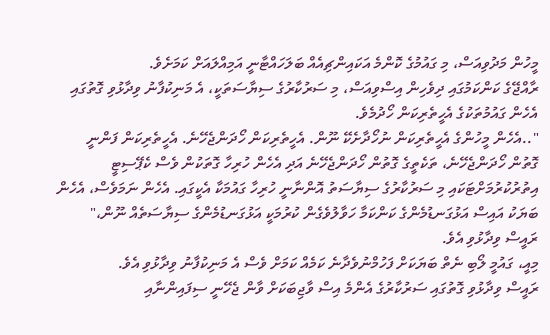މީހުން މަދުވިއަސް، މި ގައުމުގެ ކޮންމެ އަކައިންޗިއެއް ބަލަހައްޓާނީ އަމިއްލައަށް ކަމަށެވެ.
ރާއްޖޭގެ ކަންކަމުގައި ދިވެހިން އިސްވިއަސް، މި ސަރުކާރުގެ ސިޔާސަތަކީ، އެ މަނިކުފާނު ވިދާޅުވި ގޮތުގައި އެހެން ގައުމުތަކުގެ އެހީތެރިކަން ހޯދުމެވެ.
"..އެހެން މީހުންގެ އެހީތެރިކަން ނުހޯދާށެކޭ ނޫން. އެހީތެރިކަން ހޯދަންޖެހޭނެ. އެހީތެރިކަން ފަންނީ ގޮތުން ހޯދަންޖެހޭނެ، ތަކެތީގެ ގޮތުން ހޯދަންޖެހޭނެ އަދި އެހެން ހުރިހާ ގޮތަކުން ވެސް ކެޕޭސިޓީ އިތުރުކުރުމަށްޓަކައި މި ސަރުކާރުގެ ސިޔާސަތު އޮންނާނީ ހުރިހާ ގައުމަކާ އެކީގައި. އެހެން ނަމަވެސް، އެހެން ބަޔަކު އައިސް އަޅުގަނޑުމެންގެ ކަންކަމާ ހަވާލުވެގެން ކުރުމަކީ އަޅުގަނޑުމެންގެ ސިޔާސަތެއް ނޫން،" ރައީސް ވިދާޅުވި އެވެ.
މިއީ، ގައުމީ ލޯބި ނެތް ބަޔަކަށް ފަހުމްނުވެދާނެ ކަމެއް ކަމަށް ވެސް އެ މަނިކުފާނު ވިދާޅުވި އެވެ.
ރައީސް ވިދާޅުވި ގޮތުގައި ސަރުކާރުގެ އެންމެ އިސް ވާޖިބަކަށް ވާން ޖެހޭނީ ސިފައިންނާއި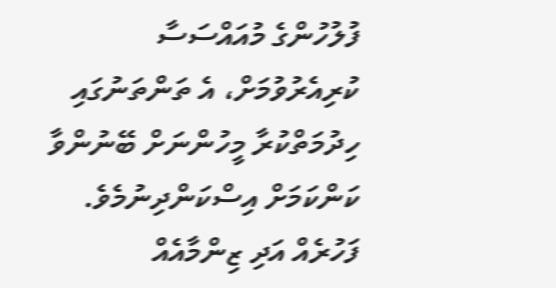ފުލުހުންގެ މުއައްސަސާ ކުރިއެރުވުމަށް، އެ ތަންތަނުގައި ހިދުމަތްކުރާ މީހުންނަށް ބޭނުންވާ ކަންކަމަށް އިސްކަންދިނުމެވެ.
ފަހުރެއް އަދި ޒިންމާއެއް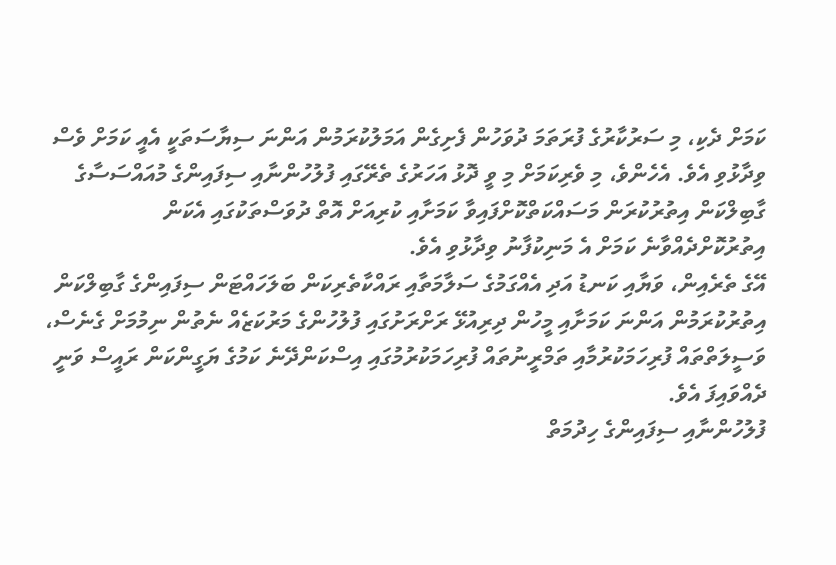ކަމަށް ދެކި، މި ސަރުކާރުގެ ފުރަތަމަ ދުވަހުން ފެށިގެން އަމަލުކުރަމުން އަންނަ ސިޔާސަތަކީ އެއީ ކަމަށް ވެސް ވިދާޅުވި އެވެ. އެހެންވެ، މި ވެރިކަމަށް މި ވީ ދޮޅު އަހަރުގެ ތެރޭގައި ފުލުހުންނާއި ސިފައިންގެ މުއައްސަސާގެ ގާބިލްކަން އިތުރުކުރަން މަސައްކަތްކޮށްފައިވާ ކަމަށާއި ކުރިއަށް އޮތް ދުވަސްތަކުގައި އެކަން އިތުރުކޮށްދެއްވާނެ ކަމަށް އެ މަނިކުފާނު ވިދާޅުވި އެވެ.
އޭގެ ތެރެއިން، ވަޔާއި ކަނޑު އަދި އެއްގަމުގެ ސަލާމަތާއި ރައްކާތެރިކަން ބަލަހައްޓަން ސިފައިންގެ ގާބިލްކަން އިތުރުކުރަމުން އަންނަ ކަމަށާއި މީހުން ދިރިއުޅޭ ރަށްރަށުގައި ފުލުހުންގެ މަރުކަޒެއް ނެތުން ނިމުމަށް ގެނެސް، ވަސީލަތްތައް ފުރިހަމަކުރުމާއި ތަމްރީނުތައް ފުރިހަމަކުރުމުގައި އިސްކަންދޭނެ ކަމުގެ ޔަގީންކަން ރައީސް ވަނީ ދެއްވައިފަ އެވެ.
ފުލުހުންނާއި ސިފައިންގެ ހިދުމަތް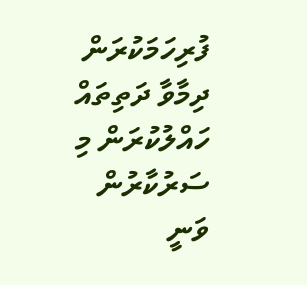ފުރިހަމަކުރަން ދިމާވާ ދަތިތައް ހައްލުކުރަން މި ސަރުކާރުން ވަނީ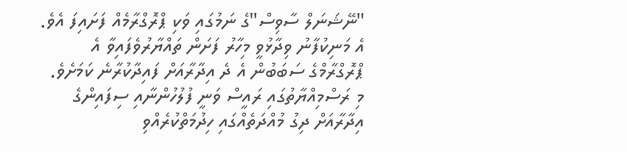"ނޭޝަނަލް ސާވިސް"ގެ ނަމުގައި ވަކި ޕްރޮގްރާމެއް ފަށައިފަ އެވެ. އެ މަނިކުފާނު ވިދާޅުވީ މިހާރު ފަށަން ތައްޔާރުވެފައިވާ އެ ޕްރޮގްރާމްގެ ސަބަބުން އެ ދެ އިދާރާއަށް ފައިދާކުރާނެ ކަމަށެވެ.
މި ރަސްމިއްޔާތުގައި ރައީސް ވަނީ ފުލުހުންނާއި ސިފައިންގެ އިދާރާއަށް ދިގު މުއްދަތެއްގައި ހިދުމަތްކުރެއްވި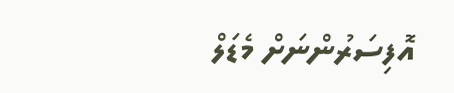އޮފިސަރުންނަށް މެޑަލް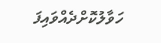ހަވާލުކޮށްދެއްވައިފަ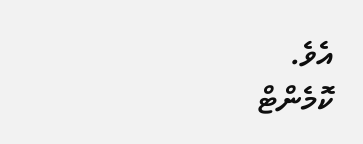އެވެ.
ކޮމެންޓް